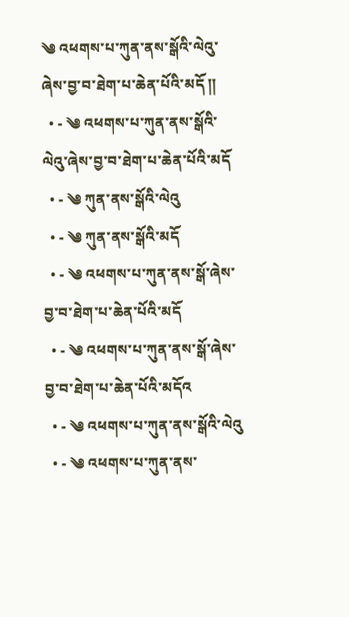༄ འཕགས་པ་ཀུན་ནས་སྒོའི་ལེའུ་ཞེས་བྱ་བ་ཐེག་པ་ཆེན་པོའི་མདོ ༎
  • - ༄ འཕགས་པ་ཀུན་ནས་སྒོའི་ལེའུ་ཞེས་བྱ་བ་ཐེག་པ་ཆེན་པོའི་མདོ
  • - ༄ ཀུན་ནས་སྒོའི་ལེའུ
  • - ༄ ཀུན་ནས་སྒོའི་མདོ
  • - ༄ འཕགས་པ་ཀུན་ནས་སྒོ་ཞེས་བྱ་བ་ཐེག་པ་ཆེན་པོའི་མདོ
  • - ༄ འཕགས་པ་ཀུན་ནས་སྒོ་ཞེས་བྱ་བ་ཐེག་པ་ཆེན་པོའི་མདོའ
  • - ༄ འཕགས་པ་ཀུན་ནས་སྒོའི་ལེའུ
  • - ༄ འཕགས་པ་ཀུན་ནས་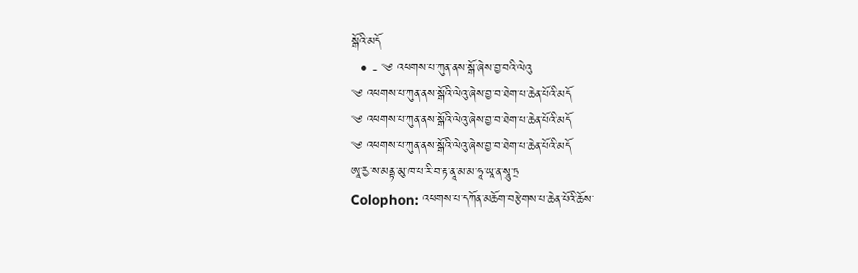སྒོའི་མདོ
  • - ༄ འཕགས་པ་ཀུན་ནས་སྒོ་ཞེས་བྱ་བའི་ལེའུ
༄ འཕགས་པ་ཀུན་ནས་སྒོའི་ལེའུ་ཞེས་བྱ་བ་ཐེག་པ་ཆེན་པོའི་མདོ
༄ འཕགས་པ་ཀུན་ནས་སྒོའི་ལེའུ་ཞེས་བྱ་བ་ཐེག་པ་ཆེན་པོའི་མདོ
༄ འཕགས་པ་ཀུན་ནས་སྒོའི་ལེའུ་ཞེས་བྱ་བ་ཐེག་པ་ཆེན་པོའི་མདོ
ཨཱ་རྱ་ས་མནྟ་མུ་ཁ་པ་རི་བ་རྟ་ནཱ་མ་མ་ཧཱ་ཡཱ་ན་སཱུ་ཏྲ
Colophon: འཕགས་པ་དཀོན་མཆོག་བརྩེགས་པ་ཆེན་པོའི་ཆོས་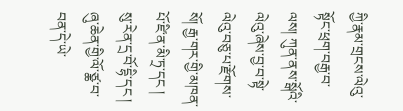ཀྱི་རྣམ་གྲངས་ལེའུ་སྟོང་ཕྲག་བརྒྱ་བ་ལས། ཀུན་ནས་སྒོའི་ལེའུ་ཞེས་བྱ་བ་སྟེ་ལེའུ་བཅུ་པ་རྫོགས་སོ། རྒྱ་གར་གྱི་མཁན་པོ་ཛི་ན་མི་ཏྲ་དང ། སུ་རེན་དྲ་བོ་དྷི་དང ། ཞུ་ཆེན་གྱི་ལོ་ཙྪ་བ་བན་དེ་ཡེ་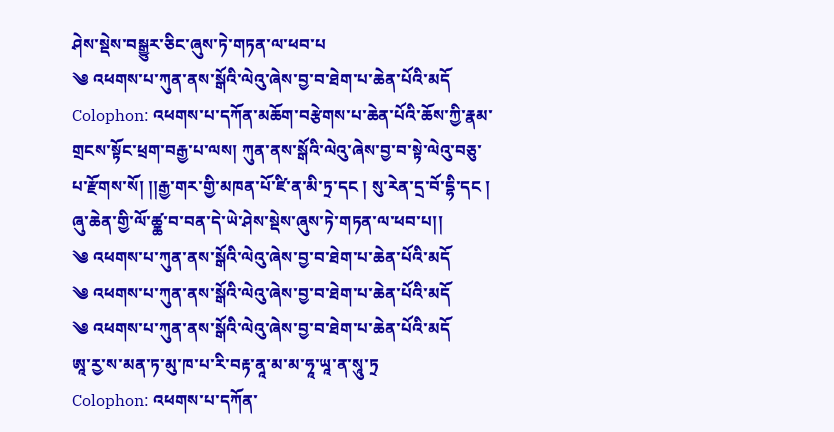ཤེས་སྡེས་བསྒྱུར་ཅིང་ཞུས་ཏེ་གཏན་ལ་ཕབ་པ
༄ འཕགས་པ་ཀུན་ནས་སྒོའི་ལེའུ་ཞེས་བྱ་བ་ཐེག་པ་ཆེན་པོའི་མདོ
Colophon: འཕགས་པ་དཀོན་མཆོག་བརྩེགས་པ་ཆེན་པོའི་ཆོས་ཀྱི་རྣམ་གྲངས་སྟོང་ཕྲག་བརྒྱ་པ་ལས། ཀུན་ནས་སྒོའི་ལེའུ་ཞེས་བྱ་བ་སྟེ་ལེའུ་བཅུ་པ་རྫོགས་སོ། །།རྒྱ་གར་གྱི་མཁན་པོ་ཛི་ན་མི་ཏྲ་དང ། སུ་རེན་དྲ་བོ་དྷི་དང ། ཞུ་ཆེན་གྱི་ལོ་ཚྖ་བ་བན་དེ་ཡེ་ཤེས་སྡེས་ཞུས་ཏེ་གཏན་ལ་ཕབ་པ།།
༄ འཕགས་པ་ཀུན་ནས་སྒོའི་ལེའུ་ཞེས་བྱ་བ་ཐེག་པ་ཆེན་པོའི་མདོ
༄ འཕགས་པ་ཀུན་ནས་སྒོའི་ལེའུ་ཞེས་བྱ་བ་ཐེག་པ་ཆེན་པོའི་མདོ
༄ འཕགས་པ་ཀུན་ནས་སྒོའི་ལེའུ་ཞེས་བྱ་བ་ཐེག་པ་ཆེན་པོའི་མདོ
ཨཱ་ཪྱ་ས་མན་ཏ་མུ་ཁ་པ་རི་བརྟ་ནཱ་མ་མ་ཧཱ་ཡཱ་ན་སཱུ་ཏྲ
Colophon: འཕགས་པ་དཀོན་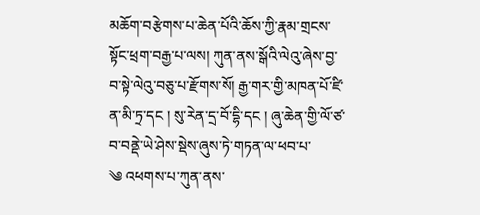མཆོག་བརྩེགས་པ་ཆེན་པོའི་ཆོས་ཀྱི་རྣམ་གྲངས་སྟོང་ཕྲག་བརྒྱ་པ་ལས། ཀུན་ནས་སྒོའི་ལེའུ་ཞེས་བྱ་བ་སྟེ་ལེའུ་བཅུ་པ་རྫོགས་སོ། རྒྱ་གར་གྱི་མཁན་པོ་ཛི་ན་མི་ཏྲ་དང ། སུ་རེན་དྲ་བོ་དྷི་དང ། ཞུ་ཆེན་གྱི་ལོ་ཙ་བ་བནྡེ་ཡེ་ཤེས་སྡེས་ཞུས་ཏེ་གཏན་ལ་ཕབ་པ་
༄ འཕགས་པ་ཀུན་ནས་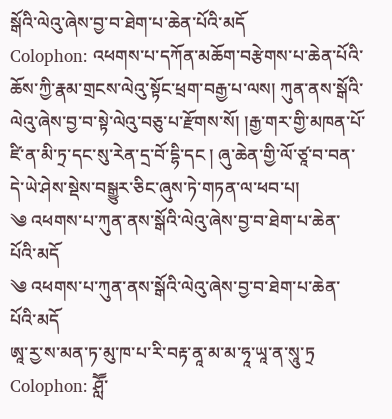སྒོའི་ལེའུ་ཞེས་བྱ་བ་ཐེག་པ་ཆེན་པོའི་མདོ
Colophon: འཕགས་པ་དཀོན་མཆོག་བརྩེགས་པ་ཆེན་པོའི་ཆོས་ཀྱི་རྣམ་གྲངས་ལེའུ་སྟོང་ཕྲག་བརྒྱ་པ་ལས། ཀུན་ནས་སྒོའི་ལེའུ་ཞེས་བྱ་བ་སྟེ་ལེའུ་བཅུ་པ་རྫོགས་སོ། །རྒྱ་གར་གྱི་མཁན་པོ་ཛི་ན་མི་ཏྲ་དང་སུ་རེན་དྲ་བོ་དྷི་དང ། ཞུ་ཆེན་གྱི་ལོ་ཙཱ་བ་བན་དེ་ཡེ་ཤེས་སྡེས་བསྒྱུར་ཅིང་ཞུས་ཏེ་གཏན་ལ་ཕབ་པ།
༄ འཕགས་པ་ཀུན་ནས་སྒོའི་ལེའུ་ཞེས་བྱ་བ་ཐེག་པ་ཆེན་པོའི་མདོ
༄ འཕགས་པ་ཀུན་ནས་སྒོའི་ལེའུ་ཞེས་བྱ་བ་ཐེག་པ་ཆེན་པོའི་མདོ
ཨཱ་རྱ་ས་མན་ཏ་མུ་ཁ་པ་རི་བརྟ་ནཱ་མ་མ་ཧཱ་ཡཱ་ན་སཱུ་ཏྲ
Colophon: ཤླཽ་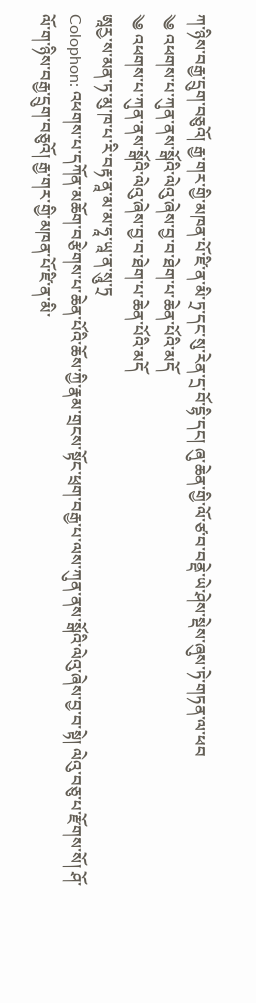ཀ་ཉིས་བརྒྱ་དྲུག་བཅུའོ། རྒྱ་གར་གྱི་མཁན་པོ་ཛི་ན་མི་ཏྲ་དང་སུ་རེན་དྲ་བོ་དྷི་དང། ཞུ་ཆེན་གྱི་ལོ་ཙ་བ་བནྡེ་ཡེ་ཤེས་སྡེས་ཞུས་ཏེ་གཏན་ལ་ཕབ
༄ འཕགས་པ་ཀུན་ནས་སྒོའི་ལེའུ་ཞེས་བྱ་བ་ཐེག་པ་ཆེན་པོའི་མདོ
༄ འཕགས་པ་ཀུན་ནས་སྒོའི་ལེའུ་ཞེས་བྱ་བ་ཐེག་པ་ཆེན་པོའི་མདོ
ཨཱརྱ་ས་མན་ཏ་མུ་ཁ་པ་རི་བརྟ་ནཱ་མ་མ་ཧཱ་ཡཱ་ན་སཱུ་ཏྲ
Colophon: འཕགས་པ་དཀོན་མཆོག་བརྩེགས་པ་ཆེན་པོའི་ཆོས་ཀྱི་རྣམ་གྲངས་སྟོང་ཕྲག་བརྒྱ་པ་ལས་ཀུན་ནས་སྒོའི་ལེའུ་ཞེས་བྱ་བ་སྟེ། ལེའུ་བཅུ་པ་རྫོགས་སོ། ཤོ་ལོ་ག་ཉིས་བརྒྱ་དྲུག་བཅུའོ། རྒྱ་གར་གྱི་མཁན་པོ་ཛི་ན་མི་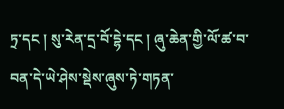ཏྲ་དང ། སུ་རེན་དྲ་བོ་དྷེ་དང ། ཞུ་ཆེན་གྱི་ལོ་ཚ་བ་བན་དེ་ཡེ་ཤེས་སྡེས་ཞུས་ཏེ་གཏན་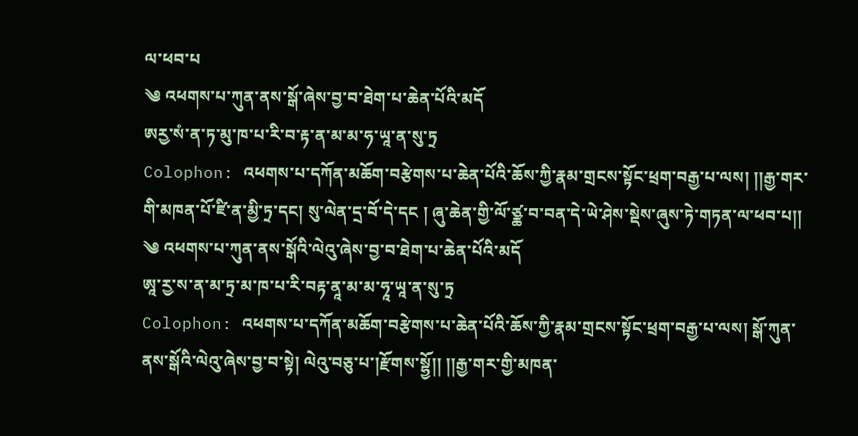ལ་ཕབ་པ
༄ འཕགས་པ་ཀུན་ནས་སྒོ་ཞེས་བྱ་བ་ཐེག་པ་ཆེན་པོའི་མདོ
ཨརྱ་སཾ་ན་ཏ་མུ་ཁ་པ་རི་བ་རྟ་ན་མ་མ་ཧ་ཡཱ་ན་སུ་ཏྲ
Colophon: འཕགས་པ་དཀོན་མཆོག་བརྩེགས་པ་ཆེན་པོའི་ཆོས་ཀྱི་རྣམ་གྲངས་སྟོང་ཕྲག་བརྒྱ་པ་ལས། །།རྒྱ་གར་གི་མཁན་པོ་ཛི་ན་མྱི་ཏྲ་དང། སུ་ལེན་དྲ་བོ་དེ་དང ། ཞུ་ཆེན་གྱི་ལོ་ཙྪ་བ་བན་དེ་ཡེ་ཤེས་སྡེས་ཞུས་ཏེ་གཏན་ལ་ཕབ་པ།།
༄ འཕགས་པ་ཀུན་ནས་སྒོའི་ལེའུ་ཞེས་བྱ་བ་ཐེག་པ་ཆེན་པོའི་མདོ
ཨཱ་ཪྱ་ས་ན་མ་ཏྲ་མ་ཁ་པ་རི་བརྟ་ནཱ་མ་མ་ཧཱ་ཡཱ་ན་སུ་ཏྲ
Colophon: འཕགས་པ་དཀོན་མཆོག་བརྩེགས་པ་ཆེན་པོའི་ཆོས་ཀྱི་རྣམ་གྲངས་སྟོང་ཕྲག་བརྒྱ་པ་ལས། སྒོ་ཀུན་ནས་སྒོའི་ལེའུ་ཞེས་བྱ་བ་སྟེ། ལེའུ་བཅུ་པ་།རྫོགས་སྷྱོ།། །།རྒྱ་གར་གྱི་མཁན་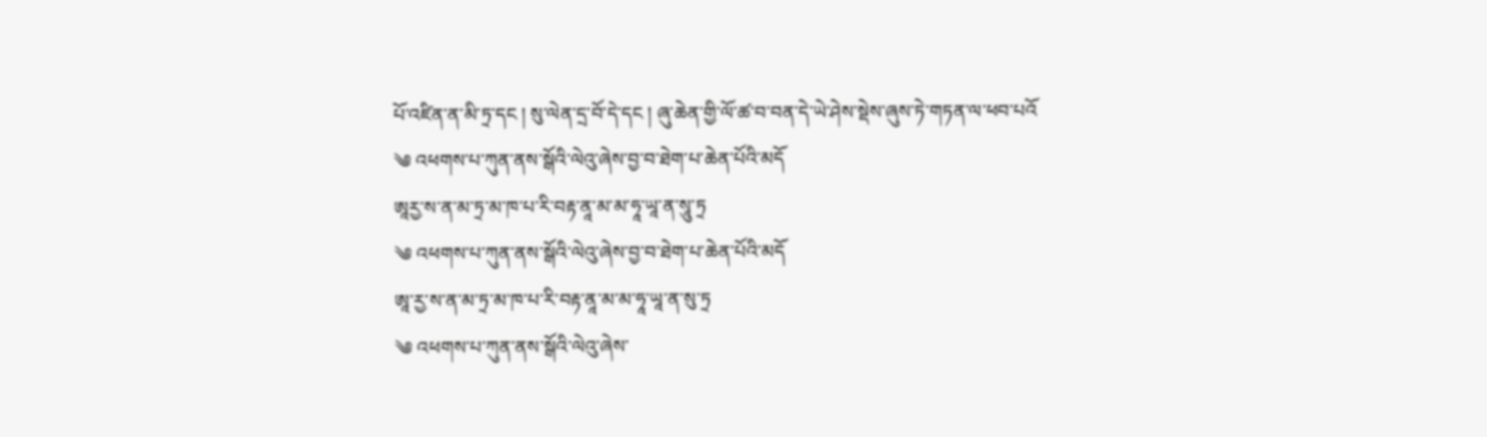པོ་འཛིན་ན་མི་ཏྲ་དང ། སུ་ལེན་དྲ་བོ་དེ་དང ། ཞུ་ཆེན་གྱི་ལོ་ཚ་བ་བན་དེ་ཡེ་ཤེས་སྡེས་ཞུས་ཏེ་གཏན་ལ་ཕབ་པའོ
༄ འཕགས་པ་ཀུན་ནས་སྒོའི་ལེའུ་ཞེས་བྱ་བ་ཐེག་པ་ཆེན་པོའི་མདོ
ཨཱརྱ་ས་ན་མ་ཏྲ་མ་ཁ་པ་རི་བརྟ་ནཱ་མ་མ་ཧཱ་ཡཱ་ན་སཱུ་ཏྲ
༄ འཕགས་པ་ཀུན་ནས་སྒོའི་ལེའུ་ཞེས་བྱ་བ་ཐེག་པ་ཆེན་པོའི་མདོ
ཨཱ་ཪྱ་ས་ན་མ་ཏྲ་མ་ཁ་པ་རི་བརྟ་ནཱ་མ་མ་ཧཱ་ཡཱ་ན་སུ་ཏྲ
༄ འཕགས་པ་ཀུན་ནས་སྒོའི་ལེའུ་ཞེས་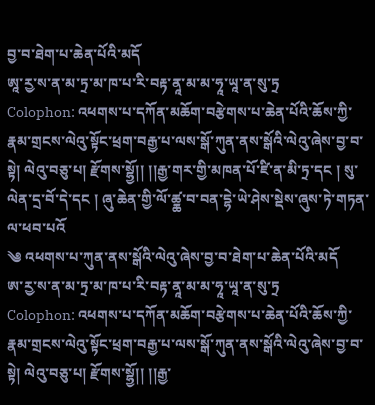བྱ་བ་ཐེག་པ་ཆེན་པོའི་མདོ
ཨཱ་ཪྱ་ས་ན་མ་ཏྲ་མ་ཁ་པ་རི་བརྟ་ནཱ་མ་མ་ཧཱ་ཡཱ་ན་སུ་ཏྲ
Colophon: འཕགས་པ་དཀོན་མཆོག་བརྩེགས་པ་ཆེན་པོའི་ཆོས་ཀྱི་རྣམ་གྲངས་ལེའུ་སྟོང་ཕྲག་བརྒྱ་པ་ལས་སྒོ་ཀུན་ནས་སྒོའི་ལེའུ་ཞེས་བྱ་བ་སྟེ། ལེའུ་བཅུ་པ། རྫོགས་སྷྱོ།། །།རྒྱ་གར་གྱི་མཁན་པོ་ཛི་ན་མི་ཏྲ་དང ། སུ་ལེན་དྲ་བོ་དེ་དང ། ཞུ་ཆེན་གྱི་ལོ་ཚྖ་བ་བན་དྷེ་ཡེ་ཤེས་སྡེས་ཞུས་ཏེ་གཏན་ལ་ཕབ་པའོ
༄ འཕགས་པ་ཀུན་ནས་སྒོའི་ལེའུ་ཞེས་བྱ་བ་ཐེག་པ་ཆེན་པོའི་མདོ
ཨ་ཪྱ་ས་ན་མ་ཏྲ་མ་ཁ་པ་རི་བརྟ་ནཱ་མ་མ་ཧཱ་ཡཱ་ན་སུ་ཏྲ
Colophon: འཕགས་པ་དཀོན་མཆོག་བརྩེགས་པ་ཆེན་པོའི་ཆོས་ཀྱི་རྣམ་གྲངས་ལེའུ་སྟོང་ཕྲག་བརྒྱ་པ་ལས་སྒོ་ཀུན་ནས་སྒོའི་ལེའུ་ཞེས་བྱ་བ་སྟེ། ལེའུ་བཅུ་པ། རྫོགས་སྷྱོ།། །།རྒྱ་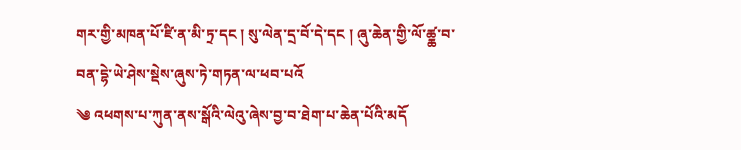གར་གྱི་མཁན་པོ་ཛི་ན་མི་ཏྲ་དང ། སུ་ལེན་དྲ་བོ་དེ་དང ། ཞུ་ཆེན་གྱི་ལོ་ཚྖ་བ་བན་དྷེ་ཡེ་ཤེས་སྡེས་ཞུས་ཏེ་གཏན་ལ་ཕབ་པའོ
༄ འཕགས་པ་ཀུན་ནས་སྒོའི་ལེའུ་ཞེས་བྱ་བ་ཐེག་པ་ཆེན་པོའི་མདོ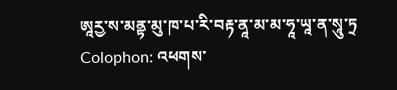ཨཱརྱ་ས་མནྟ་མུ་ཁ་པ་རི་བརྟ་ནཱ་མ་མ་ཧཱ་ཡཱ་ན་སཱུ་ཏྲ
Colophon: འཕགས་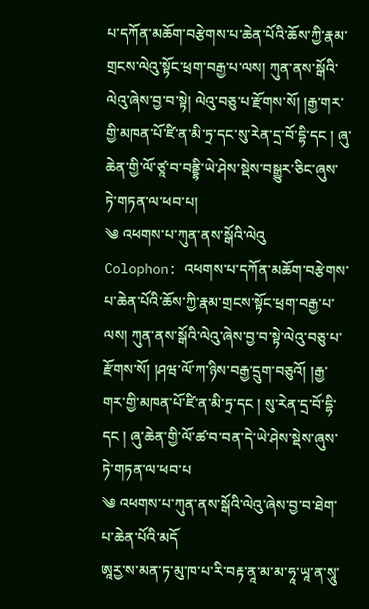པ་དཀོན་མཆོག་བརྩེགས་པ་ཆེན་པོའི་ཆོས་ཀྱི་རྣམ་གྲངས་ལེའུ་སྟོང་ཕྲག་བརྒྱ་པ་ལས། ཀུན་ནས་སྒོའི་ལེའུ་ཞེས་བྱ་བ་སྟེ། ལེའུ་བཅུ་པ་རྫོགས་སོ། །རྒྱ་གར་གྱི་མཁན་པོ་ཛི་ན་མི་ཏྲ་དང་སུ་རེན་དྲ་བོ་དྷི་དང ། ཞུ་ཆེན་གྱི་ལོ་ཙཱ་བ་བནྡྷི་ཡེ་ཤེས་སྡེས་བསྒྱུར་ཅིང་ཞུས་ཏེ་གཏན་ལ་ཕབ་པ།
༄ འཕགས་པ་ཀུན་ནས་སྒོའི་ལེའུ
Colophon: འཕགས་པ་དཀོན་མཆོག་བརྩེགས་པ་ཆེན་པོའི་ཆོས་ཀྱི་རྣམ་གྲངས་སྟོང་ཕྲག་བརྒྱ་པ་ལས། ཀུན་ནས་སྒོའི་ལེའུ་ཞེས་བྱ་བ་སྟེ་ལེའུ་བཅུ་པ་རྫོགས་སོ། །ཤཝ་ལོ་ཀ་ཉིས་བརྒྱ་དྲུག་བཅུའོ། །རྒྱ་གར་གྱི་མཁན་པོ་ཛི་ན་མི་ཏྲ་དང ། སུ་རེན་དྲ་བོ་དྷི་དང ། ཞུ་ཆེན་གྱི་ལོ་ཚ་བ་བན་དེ་ཡེ་ཤེས་སྡེས་ཞུས་ཏེ་གཏན་ལ་ཕབ་པ
༄ འཕགས་པ་ཀུན་ནས་སྒོའི་ལེའུ་ཞེས་བྱ་བ་ཐེག་པ་ཆེན་པོའི་མདོ
ཨཱརྱ་ས་མན་ཏ་མུ་ཁ་པ་རི་བརྟ་ནཱ་མ་མ་ཧཱ་ཡཱ་ན་སཱུ་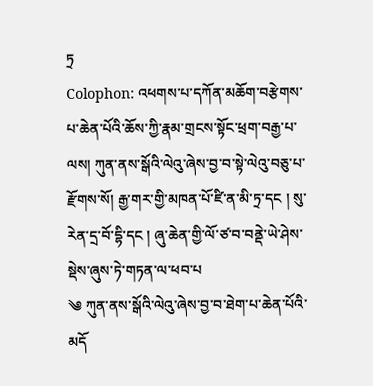ཏྲ
Colophon: འཕགས་པ་དཀོན་མཆོག་བརྩེགས་པ་ཆེན་པོའི་ཆོས་ཀྱི་རྣམ་གྲངས་སྟོང་ཕྲག་བརྒྱ་པ་ལས། ཀུན་ནས་སྒོའི་ལེའུ་ཞེས་བྱ་བ་སྟེ་ལེའུ་བཅུ་པ་རྫོགས་སོ། རྒྱ་གར་གྱི་མཁན་པོ་ཛི་ན་མི་ཏྲ་དང ། སུ་རེན་དྲ་བོ་དྷི་དང ། ཞུ་ཆེན་གྱི་ལོ་ཙ་བ་བནྡེ་ཡེ་ཤེས་སྡེས་ཞུས་ཏེ་གཏན་ལ་ཕབ་པ
༄ ཀུན་ནས་སྒོའི་ལེའུ་ཞེས་བྱ་བ་ཐེག་པ་ཆེན་པོའི་མདོ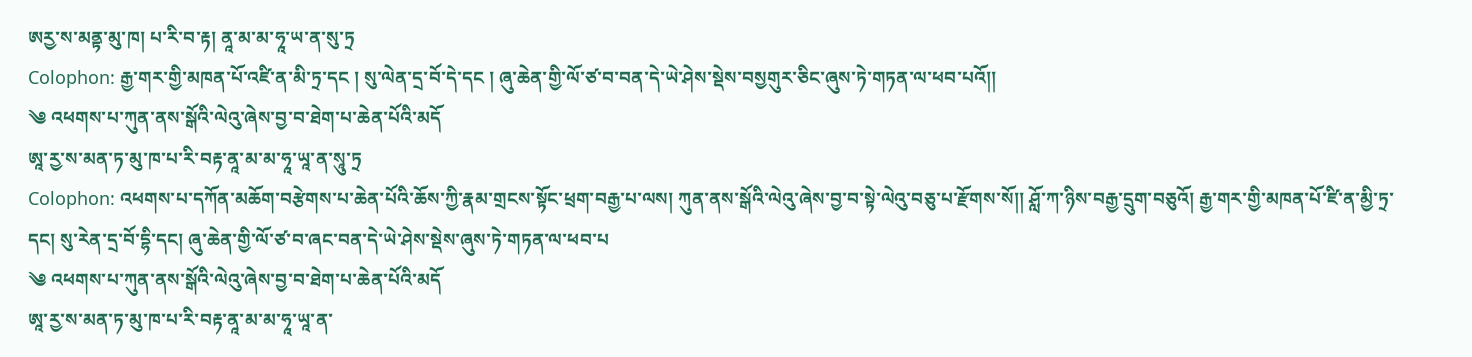ཨརྱ་ས་མནྟ་མུ་ཁ། པ་རི་བ་རྟ། ནཱ་མ་མ་ཧཱ་ཡ་ན་སུ་ཏྲ
Colophon: རྒྱ་གར་གྱི་མཁན་པོ་འཛི་ན་མི་ཏྲ་དང ། སུ་ལེན་དྲ་བོ་དེ་དང ། ཞུ་ཆེན་གྱི་ལོ་ཙ་བ་བན་དེ་ཡེ་ཤེས་སྡེས་བསྱགུར་ཅིང་ཞུས་ཏེ་གཏན་ལ་ཕབ་པའོ།།
༄ འཕགས་པ་ཀུན་ནས་སྒོའི་ལེའུ་ཞེས་བྱ་བ་ཐེག་པ་ཆེན་པོའི་མདོ
ཨཱ་ཪྱ་ས་མན་ཏ་མུ་ཁ་པ་རི་བརྟ་ནཱ་མ་མ་ཧཱ་ཡཱ་ན་སཱུ་ཏྲ
Colophon: འཕགས་པ་དཀོན་མཆོག་བརྩེགས་པ་ཆེན་པོའི་ཆོས་ཀྱི་རྣམ་གྲངས་སྟོང་ཕྲག་བརྒྱ་པ་ལས། ཀུན་ནས་སྒོའི་ལེའུ་ཞེས་བྱ་བ་སྟེ་ལེའུ་བཅུ་པ་རྫོགས་སོ།། ཤློ་ཀ་ཉིས་བརྒྱ་དྲུག་བཅུའོ། རྒྱ་གར་གྱི་མཁན་པོ་ཛི་ན་མྱི་ཏྲ་དང། སུ་རེན་དྲ་བོ་དྷི་དང། ཞུ་ཆེན་གྱི་ལོ་ཙ་བ་ཞང་བན་དེ་ཡེ་ཤེས་སྡེས་ཞུས་ཏེ་གཏན་ལ་ཕབ་པ
༄ འཕགས་པ་ཀུན་ནས་སྒོའི་ལེའུ་ཞེས་བྱ་བ་ཐེག་པ་ཆེན་པོའི་མདོ
ཨཱ་ཪྱ་ས་མན་ཏ་མུ་ཁ་པ་རི་བརྟ་ནཱ་མ་མ་ཧཱ་ཡཱ་ན་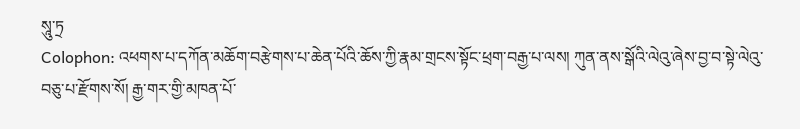སཱུ་ཏྲ
Colophon: འཕགས་པ་དཀོན་མཆོག་བརྩེགས་པ་ཆེན་པོའི་ཆོས་ཀྱི་རྣམ་གྲངས་སྟོང་ཕྲག་བརྒྱ་པ་ལས། ཀུན་ནས་སྒོའི་ལེའུ་ཞེས་བྱ་བ་སྟེ་ལེའུ་བཅུ་པ་རྫོགས་སོ། རྒྱ་གར་གྱི་མཁན་པོ་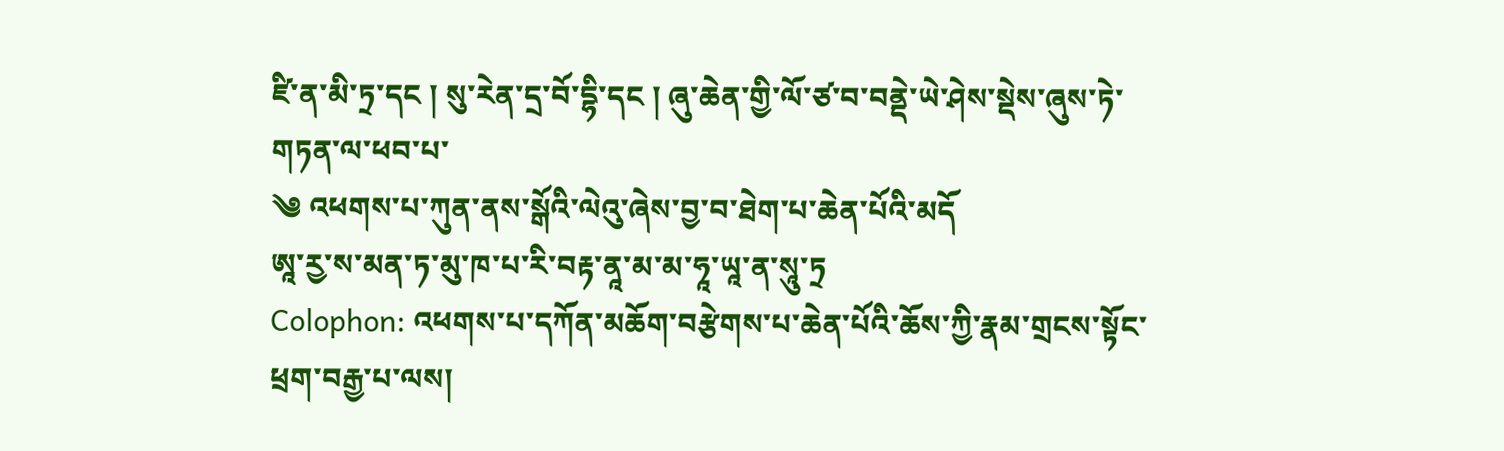ཛི་ན་མི་ཏྲ་དང ། སུ་རེན་དྲ་བོ་དྷི་དང ། ཞུ་ཆེན་གྱི་ལོ་ཙ་བ་བནྡེ་ཡེ་ཤེས་སྡེས་ཞུས་ཏེ་གཏན་ལ་ཕབ་པ་
༄ འཕགས་པ་ཀུན་ནས་སྒོའི་ལེའུ་ཞེས་བྱ་བ་ཐེག་པ་ཆེན་པོའི་མདོ
ཨཱ་ཪྱ་ས་མན་ཏ་མུ་ཁ་པ་རི་བརྟ་ནཱ་མ་མ་ཧཱ་ཡཱ་ན་སཱུ་ཏྲ
Colophon: འཕགས་པ་དཀོན་མཆོག་བརྩེགས་པ་ཆེན་པོའི་ཆོས་ཀྱི་རྣམ་གྲངས་སྟོང་ཕྲག་བརྒྱ་པ་ལས།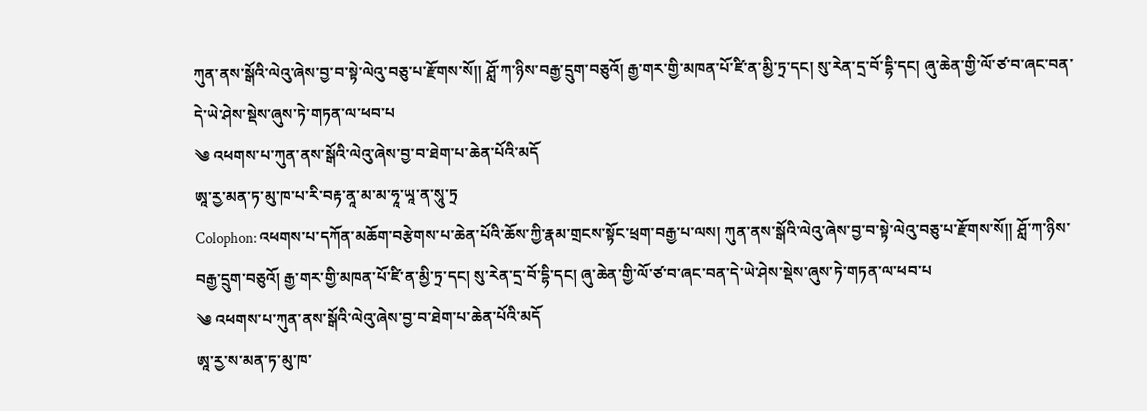ཀུན་ནས་སྒོའི་ལེའུ་ཞེས་བྱ་བ་སྟེ་ལེའུ་བཅུ་པ་རྫོགས་སོ།། ཤློ་ཀ་ཉིས་བརྒྱ་དྲུག་བཅུའོ། རྒྱ་གར་གྱི་མཁན་པོ་ཛི་ན་མྱི་ཏྲ་དང། སུ་རེན་དྲ་བོ་དྷི་དང། ཞུ་ཆེན་གྱི་ལོ་ཙ་བ་ཞང་བན་དེ་ཡེ་ཤེས་སྡེས་ཞུས་ཏེ་གཏན་ལ་ཕབ་པ
༄ འཕགས་པ་ཀུན་ནས་སྒོའི་ལེའུ་ཞེས་བྱ་བ་ཐེག་པ་ཆེན་པོའི་མདོ
ཨཱ་ཪྱ་མན་ཏ་མུ་ཁ་པ་རི་བརྟ་ནཱ་མ་མ་ཧཱ་ཡཱ་ན་སཱུ་ཏྲ
Colophon: འཕགས་པ་དཀོན་མཆོག་བརྩེགས་པ་ཆེན་པོའི་ཆོས་ཀྱི་རྣམ་གྲངས་སྟོང་ཕྲག་བརྒྱ་པ་ལས། ཀུན་ནས་སྒོའི་ལེའུ་ཞེས་བྱ་བ་སྟེ་ལེའུ་བཅུ་པ་རྫོགས་སོ།། ཤློ་ཀ་ཉིས་བརྒྱ་དྲུག་བཅུའོ། རྒྱ་གར་གྱི་མཁན་པོ་ཛི་ན་མྱི་ཏྲ་དང། སུ་རེན་དྲ་བོ་དྷི་དང། ཞུ་ཆེན་གྱི་ལོ་ཙ་བ་ཞང་བན་དེ་ཡེ་ཤེས་སྡེས་ཞུས་ཏེ་གཏན་ལ་ཕབ་པ
༄ འཕགས་པ་ཀུན་ནས་སྒོའི་ལེའུ་ཞེས་བྱ་བ་ཐེག་པ་ཆེན་པོའི་མདོ
ཨཱ་ཪྱ་ས་མན་ཏ་མུ་ཁ་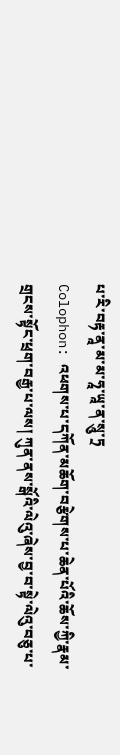པ་རི་བརྟ་ནཱ་མ་མ་ཧཱ་ཡཱ་ན་སཱུ་ཏྲ
Colophon: འཕགས་པ་དཀོན་མཆོག་བརྩེགས་པ་ཆེན་པོའི་ཆོས་ཀྱི་རྣམ་གྲངས་སྟོང་ཕྲག་བརྒྱ་པ་ལས། ཀུན་ནས་སྒོའི་ལེའུ་ཞེས་བྱ་བ་སྟེ་ལེའུ་བཅུ་པ་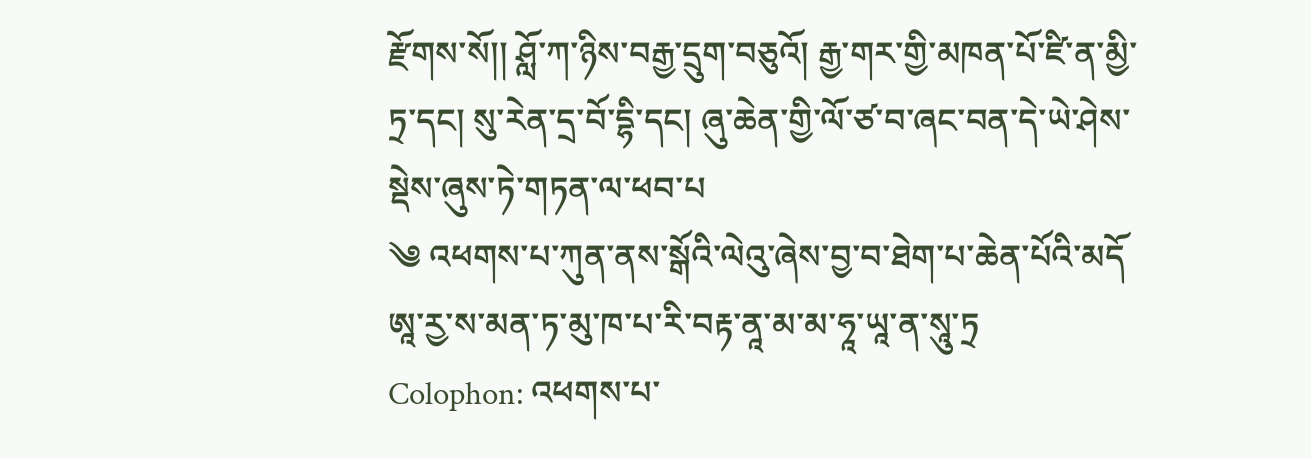རྫོགས་སོ།། ཤློ་ཀ་ཉིས་བརྒྱ་དྲུག་བཅུའོ། རྒྱ་གར་གྱི་མཁན་པོ་ཛི་ན་མྱི་ཏྲ་དང། སུ་རེན་དྲ་བོ་དྷི་དང། ཞུ་ཆེན་གྱི་ལོ་ཙ་བ་ཞང་བན་དེ་ཡེ་ཤེས་སྡེས་ཞུས་ཏེ་གཏན་ལ་ཕབ་པ
༄ འཕགས་པ་ཀུན་ནས་སྒོའི་ལེའུ་ཞེས་བྱ་བ་ཐེག་པ་ཆེན་པོའི་མདོ
ཨཱ་རྱ་ས་མན་ཏ་མུ་ཁ་པ་རི་བརྟ་ནཱ་མ་མ་ཧཱ་ཡཱ་ན་སཱུ་ཏྲ
Colophon: འཕགས་པ་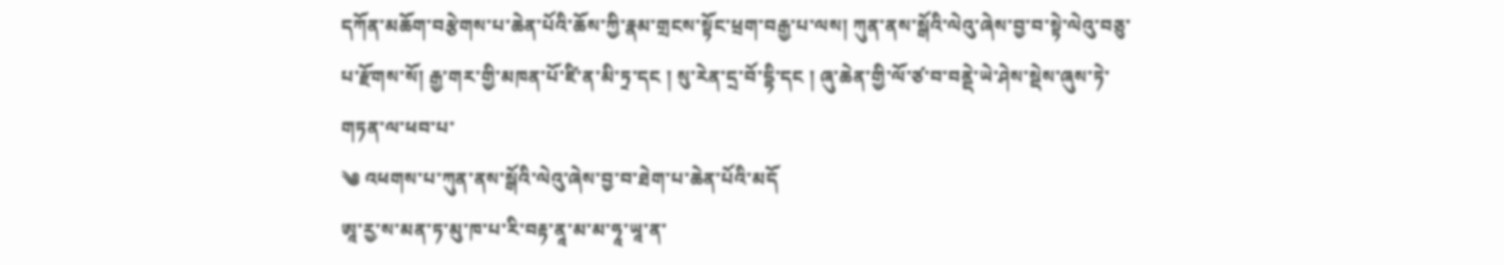དཀོན་མཆོག་བརྩེགས་པ་ཆེན་པོའི་ཆོས་ཀྱི་རྣམ་གྲངས་སྟོང་ཕྲག་བརྒྱ་པ་ལས། ཀུན་ནས་སྒོའི་ལེའུ་ཞེས་བྱ་བ་སྟེ་ལེའུ་བཅུ་པ་རྫོགས་སོ། རྒྱ་གར་གྱི་མཁན་པོ་ཛི་ན་མི་ཏྲ་དང ། སུ་རེན་དྲ་བོ་དྷི་དང ། ཞུ་ཆེན་གྱི་ལོ་ཙ་བ་བནྡེ་ཡེ་ཤེས་སྡེས་ཞུས་ཏེ་གཏན་ལ་ཕབ་པ་
༄ འཕགས་པ་ཀུན་ནས་སྒོའི་ལེའུ་ཞེས་བྱ་བ་ཐེག་པ་ཆེན་པོའི་མདོ
ཨཱ་རྱ་ས་མན་ཏ་མུ་ཁ་པ་རི་བརྟ་ནཱ་མ་མ་ཧཱ་ཡཱ་ན་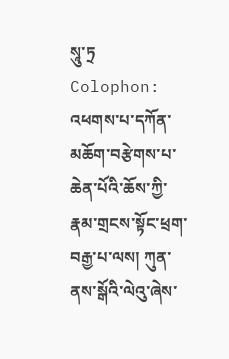སཱུ་ཏྲ
Colophon: འཕགས་པ་དཀོན་མཆོག་བརྩེགས་པ་ཆེན་པོའི་ཆོས་ཀྱི་རྣམ་གྲངས་སྟོང་ཕྲག་བརྒྱ་པ་ལས། ཀུན་ནས་སྒོའི་ལེའུ་ཞེས་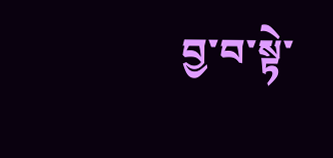བྱ་བ་སྟེ་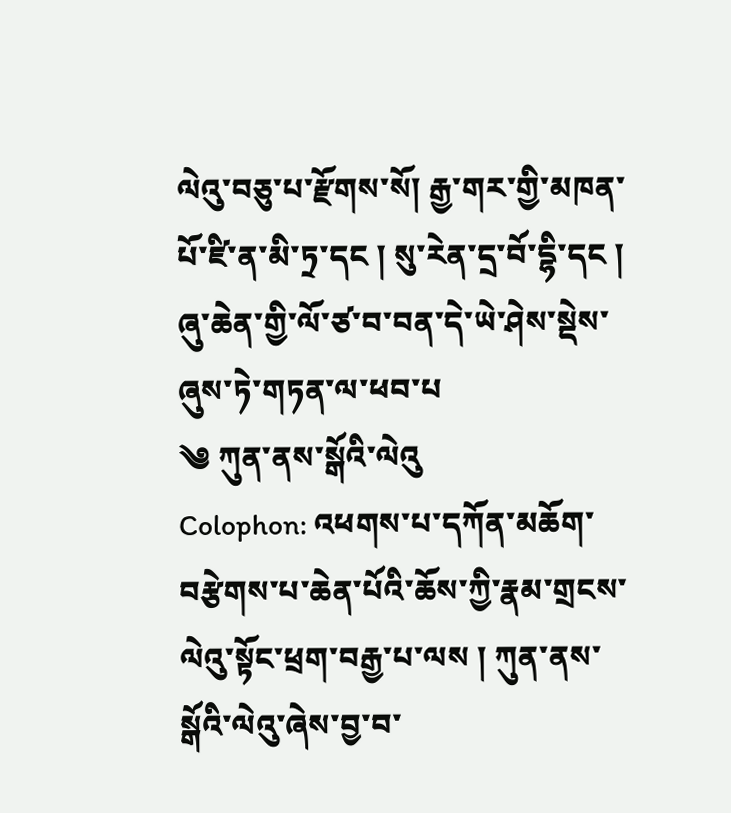ལེའུ་བཅུ་པ་རྫོགས་སོ། རྒྱ་གར་གྱི་མཁན་པོ་ཛི་ན་མི་ཏྲ་དང ། སུ་རེན་དྲ་བོ་དྷི་དང ། ཞུ་ཆེན་གྱི་ལོ་ཙ་བ་བན་དེ་ཡེ་ཤེས་སྡེས་ཞུས་ཏེ་གཏན་ལ་ཕབ་པ
༄ ཀུན་ནས་སྒོའི་ལེའུ
Colophon: འཕགས་པ་དཀོན་མཆོག་བརྩེགས་པ་ཆེན་པོའི་ཆོས་ཀྱི་རྣམ་གྲངས་ལེའུ་སྟོང་ཕྲག་བརྒྱ་པ་ལས ། ཀུན་ནས་སྒོའི་ལེའུ་ཞེས་བྱ་བ་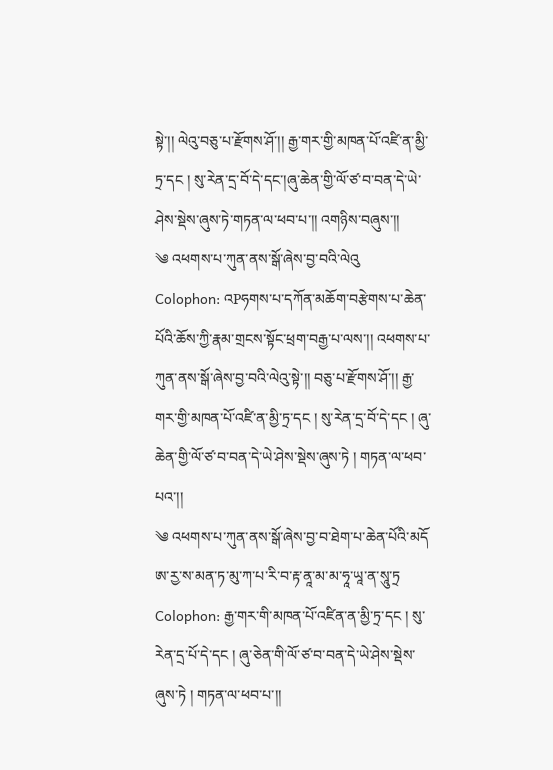སྟེ་།། ལེའུ་བཅུ་པ་རྫོགས་ཤོ་།། རྒྱ་གར་གྱི་མཁན་པོ་འཛི་ན་མྱི་ཏྲ་དང ། སུ་རེན་དྲ་བོ་དེ་དང་།ཞུ་ཆེན་གྱི་ལོ་ཙ་བ་བན་དེ་ཡེ་ཤེས་སྡེས་ཞུས་ཏེ་གཏན་ལ་ཕབ་པ་།། འགཉིས་བཞུས་།།
༄ འཕགས་པ་ཀུན་ནས་སྒོ་ཞེས་བྱ་བའི་ལེའུ
Colophon: འPཧགས་པ་དཀོན་མཆོག་བརྩེགས་པ་ཆེན་པོའི་ཆོས་ཀྱི་རྣམ་གྲངས་སྟོང་ཕྲག་བརྒྱ་པ་ལས་།། འཕགས་པ་ཀུན་ནས་སྒོ་ཞེས་བྱ་བའི་ལེའུ་སྟེ་།། བཅུ་པ་རྫོགས་ཤོ་།། རྒྱ་གར་གྱི་མཁན་པོ་འཛི་ན་མྱི་ཏྲ་དང ། སུ་རེན་དྲ་བོ་དེ་དང ། ཞུ་ཆེན་གྱི་ལོ་ཙ་བ་བན་དེ་ཡེ་ཤེས་སྡེས་ཞུས་ཏེ ། གཏན་ལ་ཕབ་པའ་།།
༄ འཕགས་པ་ཀུན་ནས་སྒོ་ཞེས་བྱ་བ་ཐེག་པ་ཆེན་པོའི་མདོ
ཨ་རྱ་ས་མན་ཏ་མུ་ཀ་པ་རི་བ་རྟ་ནཱ་མ་མ་ཧཱ་ཡཱ་ན་སཱུ་ཏྲ
Colophon: རྒྱ་གར་གི་མཁན་པོ་འཛིན་ན་མྱི་ཏྲ་དང ། སུ་རེན་དྲ་པོ་དེ་དང ། ཞུ་ཅེན་གི་ལོ་ཙ་བ་བན་དེ་ཡེ་ཤེས་སྡེས་ཞུས་ཏེ ། གཏན་ལ་ཕབ་པ་།།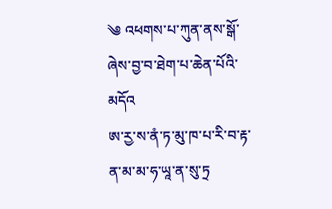༄ འཕགས་པ་ཀུན་ནས་སྒོ་ཞེས་བྱ་བ་ཐེག་པ་ཆེན་པོའི་མདོའ
ཨ་ཪྱ་ས་ནཾ་ཏ་མུ་ཁ་པ་རི་བ་རྟ་ན་མ་མ་ཧ་ཡཱ་ན་སུ་ཏྲ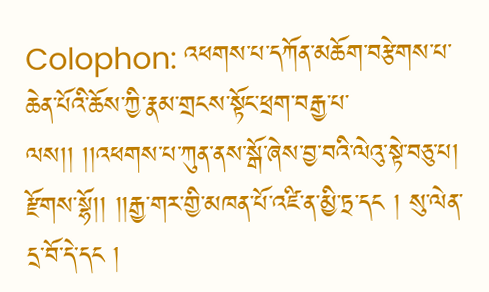Colophon: འཕགས་པ་དཀོན་མཆོག་བརྩེགས་པ་ཆེན་པོའི་ཆོས་ཀྱི་རྣམ་གྲངས་སྟོང་ཕྲག་བརྒྱ་པ་ལས།། །།འཕགས་པ་ཀུན་ནས་སྒོ་ཞེས་བྱ་བའི་ལེའུ་སྟེ་བཅུ་པ། རྫོགས་སྷོ།། །།རྒྱ་གར་གྱི་མཁན་པོ་འཛི་ན་མྱི་ཏྲ་དང ། སུ་ལེན་དྲ་བོ་དེ་དང །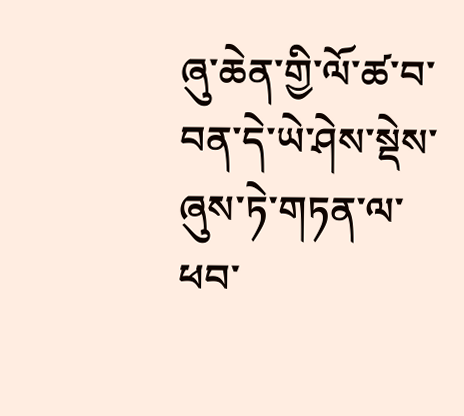ཞུ་ཆེན་གྱི་ལོ་ཚ་བ་བན་དེ་ཡེ་ཤེས་སྡེས་ཞུས་ཏེ་གཏན་ལ་ཕབ་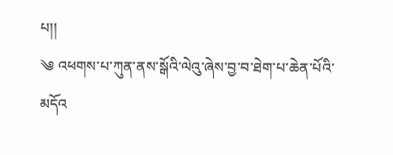པ།།
༄ འཕགས་པ་ཀུན་ནས་སྒོའི་ལེའུ་ཞེས་བྱ་བ་ཐེག་པ་ཆེན་པོའི་མདོའ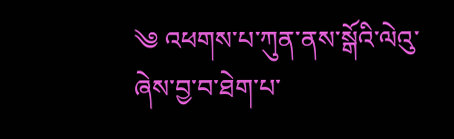༄ འཕགས་པ་ཀུན་ནས་སྒོའི་ལེའུ་ཞེས་བྱ་བ་ཐེག་པ་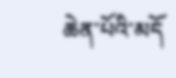ཆེན་པོའི་མདོ